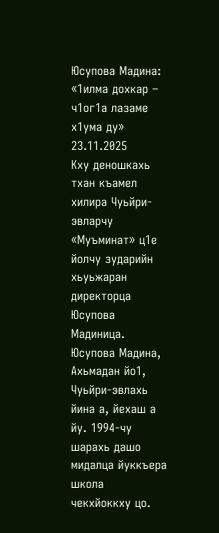Юсупова Мадина: «1илма дохкар – ч1ог1а лазаме х1ума ду»
23.11.2025
Кху деношкахь тхан къамел хилира Чуьйри-эвларчу «Муъминат» ц1е йолчу зударийн хьуьжаран директорца Юсупова Мадиница.
Юсупова Мадина, Ахьмадан йо1, Чуьйри-эвлахь йина а, йехаш а йу. 1994-чу шарахь дашо мидалца йуккъера школа чекхйоккху цо.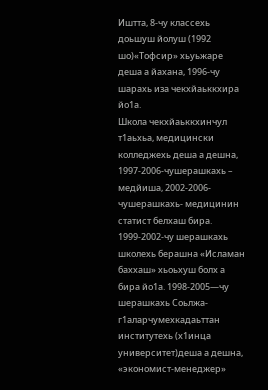Иштта, 8-чу классехь доьшуш йолуш (1992 шо)«Тофсир» хьуьжаре деша а йахана, 1996-чу шарахь иза чекхйаьккхира йо1а.
Школа чекхйаьккхинчул т1аьхьа, медицински колледжехь деша а дешна, 1997-2006-чушерашкахь – медйиша, 2002-2006-чушерашкахь- медицинин статист белхаш бира. 1999-2002-чу шерашкахь школехь берашна «Исламан баххаш» хьоьхуш болх а бира йо1а. 1998-2005—чу шерашкахь Соьлжа-г1аларчумехкадаьттан институтехь (х1инца университет)деша а дешна, «экономист-менеджер»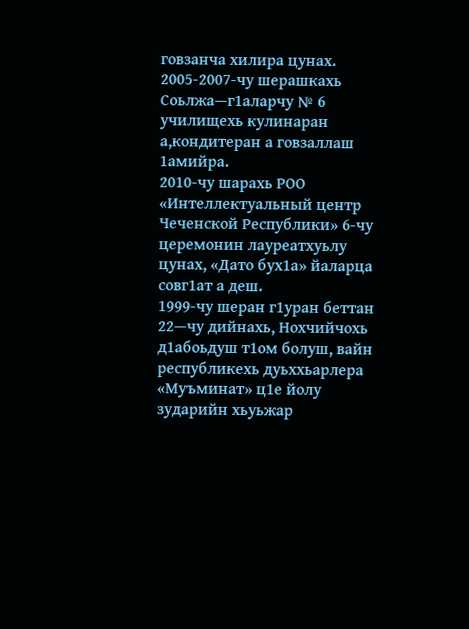говзанча хилира цунах. 2005-2007-чу шерашкахь Соьлжа—г1аларчу № 6 училищехь кулинаран а,кондитеран а говзаллаш 1амийра.
2010-чу шарахь РОО «Интеллектуальный центр Чеченской Республики» 6-чу церемонин лауреатхуьлу цунах, «Дато бух1а» йаларца совг1ат а деш.
1999-чу шеран г1уран беттан 22—чу дийнахь, Нохчийчохь д1абоьдуш т1ом болуш, вайн республикехь дуьххьарлера «Муъминат» ц1е йолу зударийн хьуьжар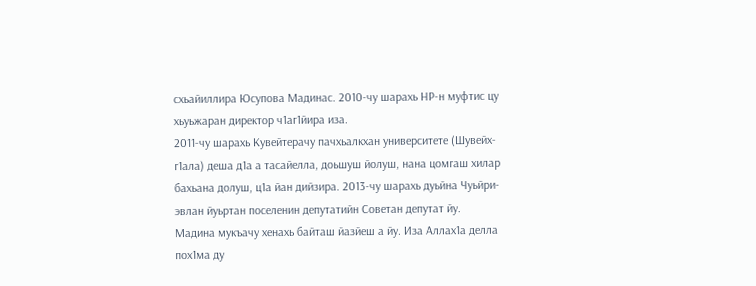схьайиллира Юсупова Мадинас. 2010-чу шарахь НР-н муфтис цу хьуьжаран директор ч1аг1йира иза.
2011-чу шарахь Кувейтерачу пачхьалкхан университете (Шувейх-г1ала) деша д1а а тасайелла, доьшуш йолуш, нана цомгаш хилар бахьана долуш, ц1а йан дийзира. 2013-чу шарахь дуьйна Чуьйри-эвлан йуьртан поселенин депутатийн Советан депутат йу.
Мадина мукъачу хенахь байташ йазйеш а йу. Иза Аллах1а делла пох1ма ду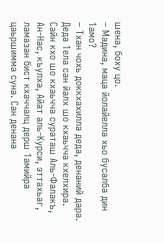шена, боху цо.
– Мадина, маца йолайелла хьо бусалба дин 1амо?
– Тхан чохь доккхахилла деда, денаний дара. Деда 1ела сан йалх шо кхаьчча кхелхира. Сайн кхо шо кхаьчча сураташ Аль-Фалакъ, Ан-Нас, къулха, Айат аль-Курси, эттахьаг, ламазан бист кхаччалц дерш 1амийра цаьршимма суна. Сан денана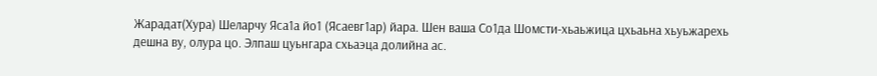Жарадат(Хура) Шеларчу Яса1а йо1 (Ясаевг1ар) йара. Шен ваша Со1да Шомсти-хьаьжица цхьаьна хьуьжарехь дешна ву, олура цо. Элпаш цуьнгара схьаэца долийна ас.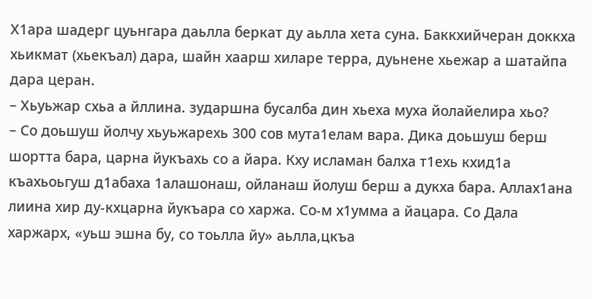Х1ара шадерг цуьнгара даьлла беркат ду аьлла хета суна. Баккхийчеран доккха хьикмат (хьекъал) дара, шайн хаарш хиларе терра, дуьнене хьежар а шатайпа дара церан.
– Хьуьжар схьа а йллина. зударшна бусалба дин хьеха муха йолайелира хьо?
– Со доьшуш йолчу хьуьжарехь 300 сов мута1елам вара. Дика доьшуш берш шортта бара, царна йукъахь со а йара. Кху исламан балха т1ехь кхид1а къахьоьгуш д1абаха 1алашонаш, ойланаш йолуш берш а дукха бара. Аллах1ана лиина хир ду-кхцарна йукъара со харжа. Со-м х1умма а йацара. Со Дала харжарх, «уьш эшна бу, со тоьлла йу» аьлла,цкъа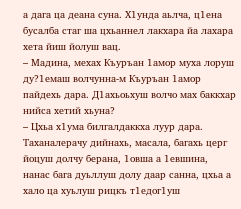а дага ца деана суна. Х1унда аьлча, ц1ена бусалба стаг ша цхьаннел лакхара йа лахара хета йиш йолуш вац.
– Мадина, мехах Къуръан 1амор муха лоруш ду?1емаш волчунна-м Къуръан 1амор пайдехь дара. Д1ахьоьхуш волчо мах баккхар нийса хетий хьуна?
– Цхьа х1ума билгалдаккха луур дара. Таханалерачу дийнахь, масала, багахь церг йоцуш долчу берана, 1овша а 1евшина, нанас бага дуьллуш долу даар санна, цхьа а хало ца хуьлуш рицкъ т1едог1уш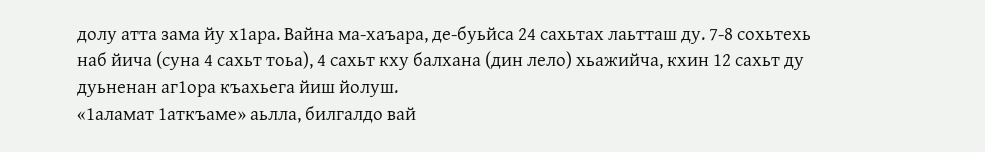долу атта зама йу х1ара. Вайна ма-хаъара, де-буьйса 24 сахьтах лаьтташ ду. 7-8 сохьтехь наб йича (суна 4 сахьт тоьа), 4 сахьт кху балхана (дин лело) хьажийча, кхин 12 сахьт ду дуьненан аг1ора къахьега йиш йолуш.
«1аламат 1аткъаме» аьлла, билгалдо вай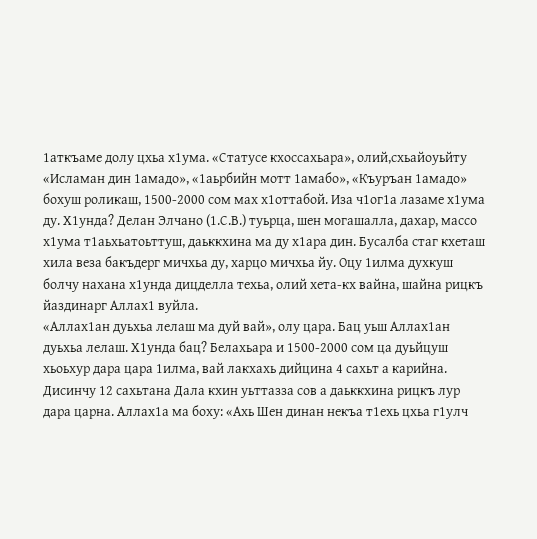1аткъаме долу цхьа х1ума. «Статусе кхоссахьара», олий,схьайоуьйту «Исламан дин 1амадо», «1аьрбийн мотт 1амабо», «Къуръан 1амадо» бохуш роликаш, 1500-2000 сом мах х1оттабой. Иза ч1ог1а лазаме х1ума ду. Х1унда? Делан Элчано (1.С.В.) туьрца, шен могашалла, дахар, массо х1ума т1аьхьатоьттуш, даьккхина ма ду х1ара дин. Бусалба стаг кхеташ хила веза бакъдерг мичхьа ду, харцо мичхьа йу. Оцу 1илма духкуш болчу нахана х1унда дицделла техьа, олий хета-кх вайна, шайна рицкъ йаздинарг Аллах1 вуйла.
«Аллах1ан дуьхьа лелаш ма дуй вай», олу цара. Бац уьш Аллах1ан дуьхьа лелаш. Х1унда бац? Белахьара и 1500-2000 сом ца дуьйцуш хьоьхур дара цара 1илма, вай лакхахь дийцина 4 сахьт а карийна. Дисинчу 12 сахьтана Дала кхин уьттазза сов а даьккхина рицкъ лур дара царна. Аллах1а ма боху: «Ахь Шен динан некъа т1ехь цхьа г1улч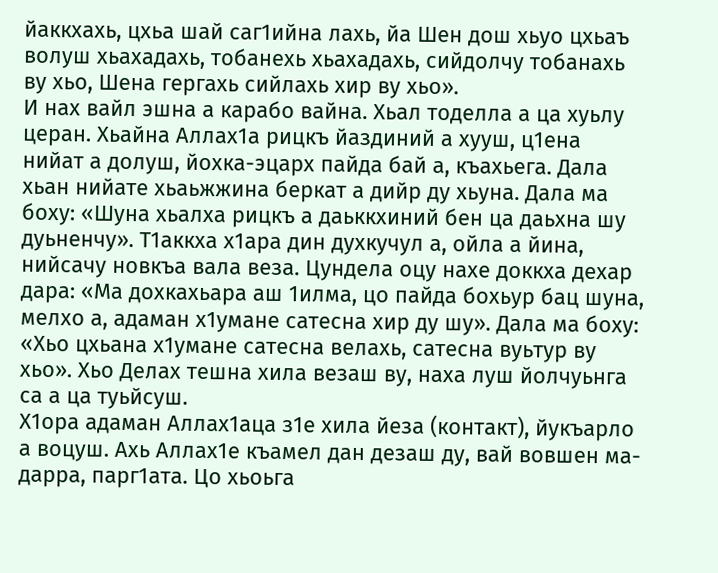йаккхахь, цхьа шай саг1ийна лахь, йа Шен дош хьуо цхьаъ волуш хьахадахь, тобанехь хьахадахь, сийдолчу тобанахь ву хьо, Шена гергахь сийлахь хир ву хьо».
И нах вайл эшна а карабо вайна. Хьал тоделла а ца хуьлу церан. Хьайна Аллах1а рицкъ йаздиний а хууш, ц1ена нийат а долуш, йохка-эцарх пайда бай а, къахьега. Дала хьан нийате хьаьжжина беркат а дийр ду хьуна. Дала ма боху: «Шуна хьалха рицкъ а даьккхиний бен ца даьхна шу дуьненчу». Т1аккха х1ара дин духкучул а, ойла а йина, нийсачу новкъа вала веза. Цундела оцу нахе доккха дехар дара: «Ма дохкахьара аш 1илма, цо пайда бохьур бац шуна, мелхо а, адаман х1умане сатесна хир ду шу». Дала ма боху: «Хьо цхьана х1умане сатесна велахь, сатесна вуьтур ву хьо». Хьо Делах тешна хила везаш ву, наха луш йолчуьнга са а ца туьйсуш.
Х1ора адаман Аллах1аца з1е хила йеза (контакт), йукъарло а воцуш. Ахь Аллах1е къамел дан дезаш ду, вай вовшен ма-дарра, парг1ата. Цо хьоьга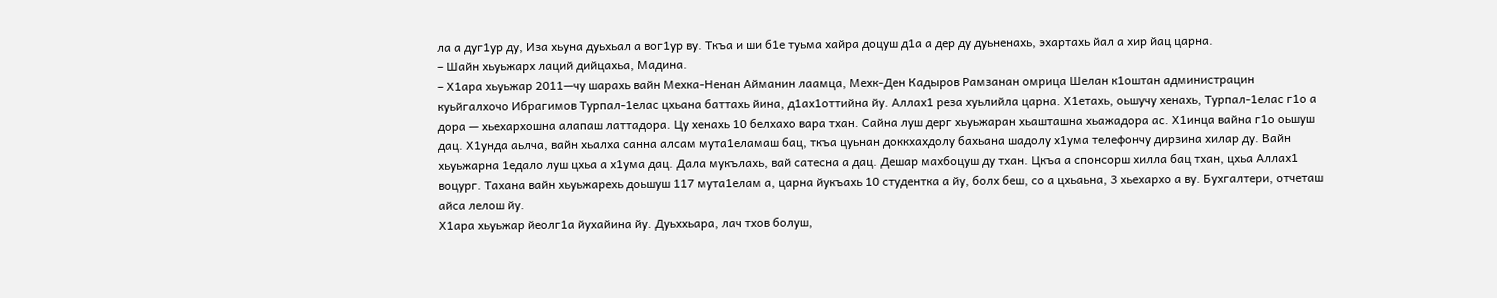ла а дуг1ур ду, Иза хьуна дуьхьал а вог1ур ву. Ткъа и ши б1е туьма хайра доцуш д1а а дер ду дуьненахь, эхартахь йал а хир йац царна.
– Шайн хьуьжарх лаций дийцахьа, Мадина.
– Х1ара хьуьжар 2011—чу шарахь вайн Мехка-Ненан Айманин лаамца, Мехк-Ден Кадыров Рамзанан омрица Шелан к1оштан администрацин куьйгалхочо Ибрагимов Турпал-1елас цхьана баттахь йина, д1ах1оттийна йу. Аллах1 реза хуьлийла царна. Х1етахь, оьшучу хенахь, Турпал-1елас г1о а дора — хьехархошна алапаш латтадора. Цу хенахь 10 белхахо вара тхан. Сайна луш дерг хьуьжаран хьашташна хьажадора ас. Х1инца вайна г1о оьшуш дац. Х1унда аьлча, вайн хьалха санна алсам мута1еламаш бац, ткъа цуьнан доккхахдолу бахьана шадолу х1ума телефончу дирзина хилар ду. Вайн хьуьжарна 1едало луш цхьа а х1ума дац. Дала мукълахь, вай сатесна а дац. Дешар махбоцуш ду тхан. Цкъа а спонсорш хилла бац тхан, цхьа Аллах1 воцург. Тахана вайн хьуьжарехь доьшуш 117 мута1елам а, царна йукъахь 10 студентка а йу, болх беш, со а цхьаьна, 3 хьехархо а ву. Бухгалтери, отчеташ айса лелош йу.
Х1ара хьуьжар йеолг1а йухайина йу. Дуьххьара, лач тхов болуш,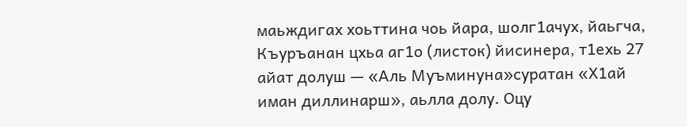маьждигах хоьттина чоь йара, шолг1ачух, йаьгча, Къуръанан цхьа аг1о (листок) йисинера, т1ехь 27 айат долуш — «Аль Муъминуна»суратан «Х1ай иман диллинарш», аьлла долу. Оцу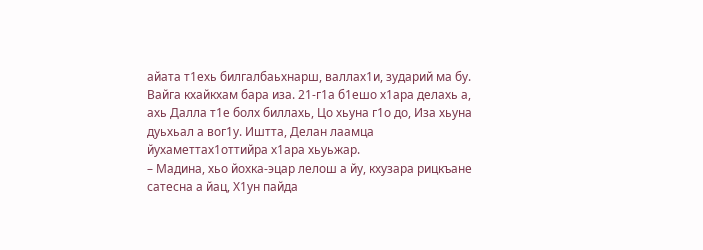айата т1ехь билгалбаьхнарш, валлах1и, зударий ма бу. Вайга кхайкхам бара иза. 21-г1а б1ешо х1ара делахь а, ахь Далла т1е болх биллахь, Цо хьуна г1о до, Иза хьуна дуьхьал а вог1у. Иштта, Делан лаамца йухаметтах1оттийра х1ара хьуьжар.
– Мадина, хьо йохка-эцар лелош а йу, кхузара рицкъане сатесна а йац, Х1ун пайда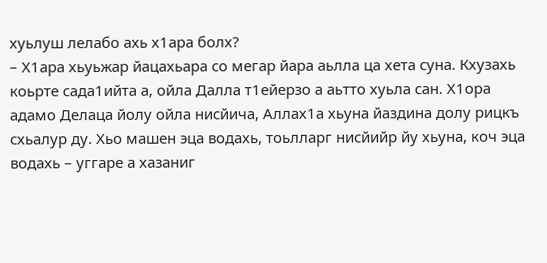хуьлуш лелабо ахь х1ара болх?
– Х1ара хьуьжар йацахьара со мегар йара аьлла ца хета суна. Кхузахь коьрте сада1ийта а, ойла Далла т1ейерзо а аьтто хуьла сан. Х1ора адамо Делаца йолу ойла нисйича, Аллах1а хьуна йаздина долу рицкъ схьалур ду. Хьо машен эца водахь, тоьлларг нисйийр йу хьуна, коч эца водахь – уггаре а хазаниг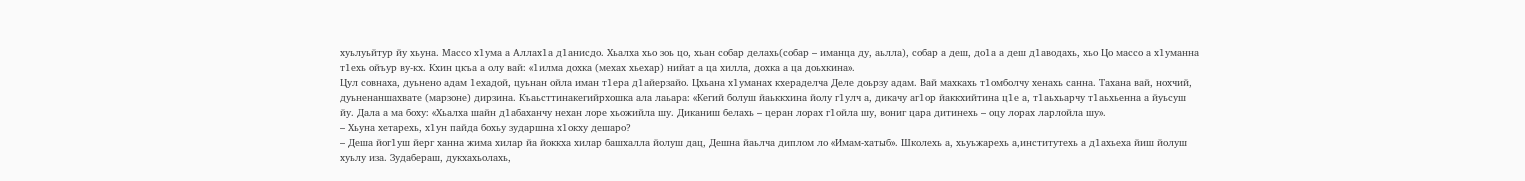хуьлуьйтур йу хьуна. Массо х1ума а Аллах1а д1анисдо. Хьалха хьо зоь цо, хьан собар делахь(собар – иманца ду, аьлла), собар а деш, до1а а деш д1аводахь, хьо Цо массо а х1уманна т1ехь ойъур ву-кх. Кхин цкъа а олу вай: «1илма дохка (мехах хьехар) нийат а ца хилла, дохка а ца доьхкина».
Цул совнаха, дуьнено адам 1ехадой, цуьнан ойла иман т1ера д1айерзайо. Цхьана х1уманах кхераделча Деле доьрзу адам. Вай махкахь т1омболчу хенахь санна. Тахана вай, нохчий, дуьненаншахвате (марзоне) дирзина. Къаьсттинакегийрхошка ала лаьара: «Кегий болуш йаьккхина йолу г1улч а, дикачу аг1ор йаккхийтина ц1е а, т1аьхьарчу т1аьхьенна а йуьсуш йу. Дала а ма боху: «Хьалха шайн д1абаханчу нехан лоре хьожийла шу. Диканиш белахь – церан лорах г1ойла шу, вониг цара дитинехь – оцу лорах ларлойла шу».
– Хьуна хетарехь, х1ун пайда бохьу зударшна х1окху дешаро?
– Деша йог1уш йерг ханна жима хилар йа йоккха хилар башхалла йолуш дац, Дешна йаьлча диплом ло «Имам-хатыб». Школехь а, хьуьжарехь а,институтехь а д1ахьеха йиш йолуш хуьлу иза. Зудабераш, дукхахьолахь,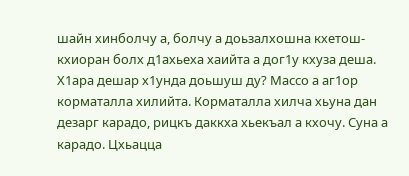шайн хинболчу а, болчу а доьзалхошна кхетош-кхиоран болх д1ахьеха хаийта а дог1у кхуза деша. Х1ара дешар х1унда доьшуш ду? Массо а аг1ор корматалла хилийта. Корматалла хилча хьуна дан дезарг карадо, рицкъ даккха хьекъал а кхочу. Суна а карадо. Цхьацца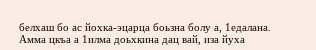белхаш бо ас йохка-эцарца боьзна болу а, 1едалана. Амма цкъа а 1илма доьхкина дац вай, иза йуха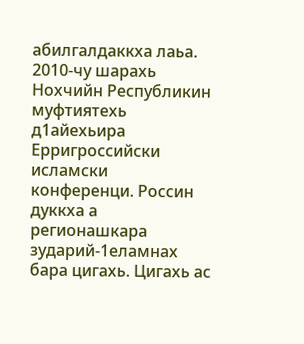абилгалдаккха лаьа.
2010-чу шарахь Нохчийн Республикин муфтиятехь д1айехьира Ерригроссийски исламски конференци. Россин дуккха а регионашкара зударий-1еламнах бара цигахь. Цигахь ас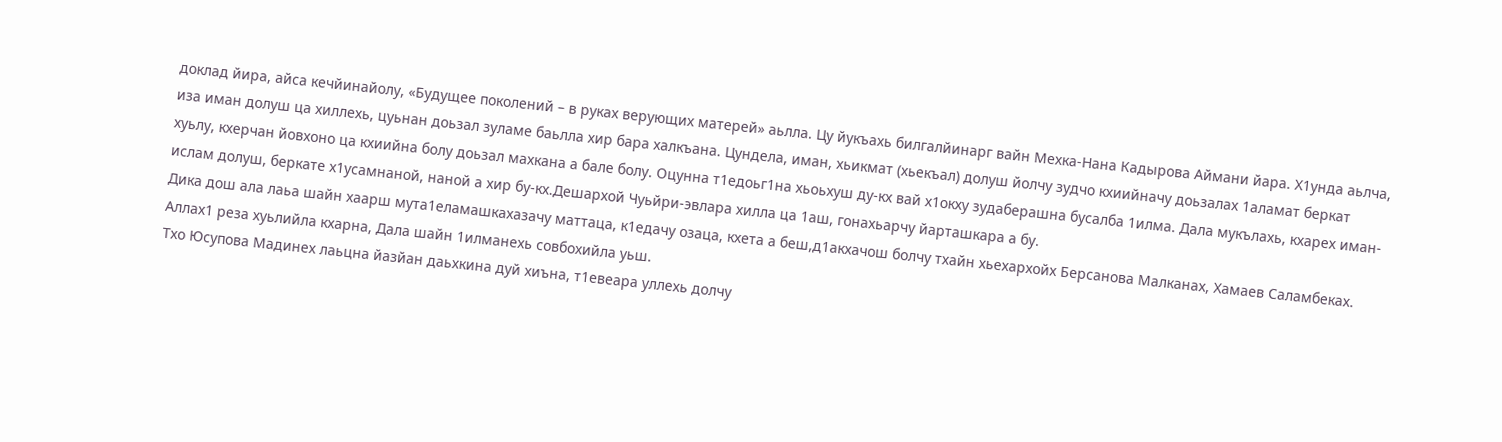доклад йира, айса кечйинайолу, «Будущее поколений – в руках верующих матерей» аьлла. Цу йукъахь билгалйинарг вайн Мехка-Нана Кадырова Аймани йара. Х1унда аьлча, иза иман долуш ца хиллехь, цуьнан доьзал зуламе баьлла хир бара халкъана. Цундела, иман, хьикмат (хьекъал) долуш йолчу зудчо кхиийначу доьзалах 1аламат беркат хуьлу, кхерчан йовхоно ца кхиийна болу доьзал махкана а бале болу. Оцунна т1едоьг1на хьоьхуш ду-кх вай х1окху зудаберашна бусалба 1илма. Дала мукълахь, кхарех иман-ислам долуш, беркате х1усамнаной, наной а хир бу-кх.Дешархой Чуьйри-эвлара хилла ца 1аш, гонахьарчу йарташкара а бу.
Дика дош ала лаьа шайн хаарш мута1еламашкахазачу маттаца, к1едачу озаца, кхета а беш,д1акхачош болчу тхайн хьехархойх Берсанова Малканах, Хамаев Саламбеках. Аллах1 реза хуьлийла кхарна, Дала шайн 1илманехь совбохийла уьш.
Тхо Юсупова Мадинех лаьцна йазйан даьхкина дуй хиъна, т1евеара уллехь долчу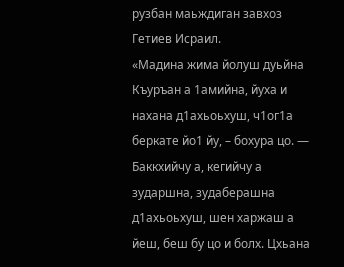рузбан маьждиган завхоз Гетиев Исраил.
«Мадина жима йолуш дуьйна Къуръан а 1амийна, йуха и нахана д1ахьоьхуш, ч1ог1а беркате йо1 йу, – бохура цо. — Баккхийчу а, кегийчу а зударшна, зудаберашна д1ахьоьхуш, шен харжаш а йеш, беш бу цо и болх. Цхьана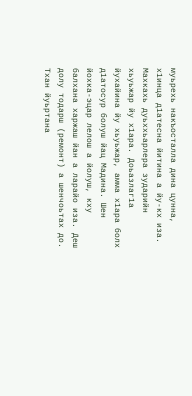муьрехь накъосталла дина цунна, х1инца д1атесна йитина а йу-кх иза. Махкахь дуьххьарлера зударийн хьуьжар йу х1ара. Доьазлаг1а йухайина йу хьуьжар, амма х1ара болх д1атосур болуш йац Мадина. Шен йохка-эцар лелош а йолуш, кху балхана харжаш йан а ларайо иза. Деш долу тодарш (ремонт) а шенчоьтах до. Тхан йуьртана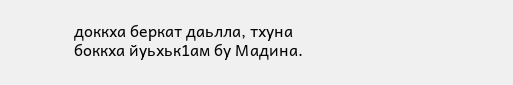доккха беркат даьлла, тхуна боккха йуьхьк1ам бу Мадина.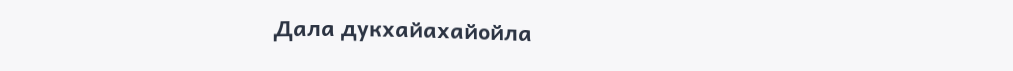Дала дукхайахайойла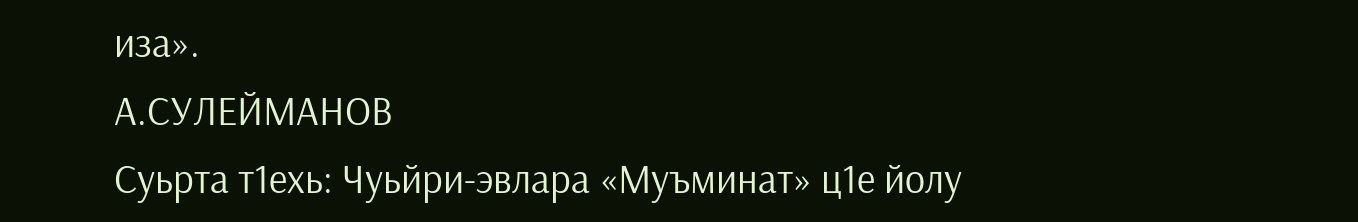иза».
А.СУЛЕЙМАНОВ
Суьрта т1ехь: Чуьйри-эвлара «Муъминат» ц1е йолу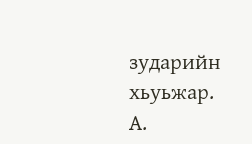зударийн хьуьжар.
А.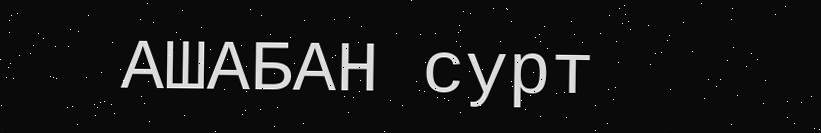АШАБАН сурт